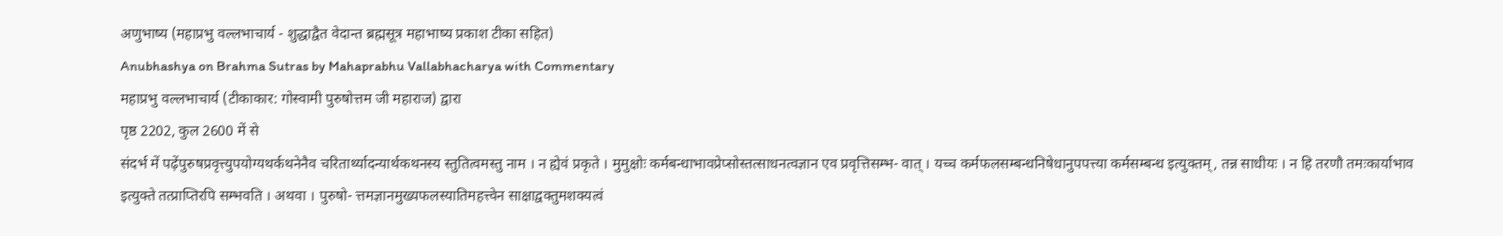अणुभाष्य (महाप्रभु वल्लभाचार्य - शुद्धाद्वैत वेदान्त ब्रह्मसूत्र महाभाष्य प्रकाश टीका सहित)
Anubhashya on Brahma Sutras by Mahaprabhu Vallabhacharya with Commentary
महाप्रभु वल्लभाचार्य (टीकाकार: गोस्वामी पुरुषोत्तम जी महाराज) द्वारा
पृष्ठ 2202, कुल 2600 में से
संदर्भ में पढ़ेंपुरुषप्रवृत्त्युपयोग्यथर्कथनेनैव चरितार्थ्यादन्यार्थकथनस्य स्तुतित्वमस्तु नाम । न ह्येवं प्रकृते । मुमुक्षोः कर्मबन्धाभावप्रेप्सोस्तत्साधनत्वज्ञान एव प्रवृत्तिसम्भ- वात् । यच्च कर्मफलसम्बन्धनिषेधानुपपत्त्या कर्मसम्बन्ध इत्युक्तम्, तन्न साधीयः । न हि तरणौ तमःकार्याभाव इत्युक्ते तत्प्राप्तिरपि सम्भवति । अथवा । पुरुषो- त्तमज्ञानमुख्यफलस्यातिमहत्त्वेन साक्षाद्वक्तुमशक्यत्वं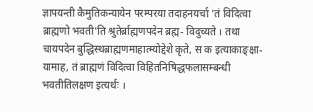ज्ञापयन्ती कैमुतिकन्यायेन परम्परया तदाहनयर्चा 'तं विदित्वा ब्राह्मणो भवती'ति श्रुतेर्ब्राह्मणपदेन ब्रह्म- विदुच्यते । तथा चायपदेन बुद्धिस्थब्राह्मणमाहात्म्योद्देशे कृते, स क इत्याकाङ्क्षा- यामाह, तं ब्राह्मणं विदित्वा विहितनिषिद्धफलासम्बन्धी भवतीतिलक्षण इत्यर्थः ।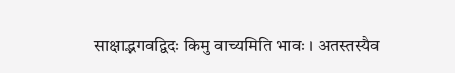साक्षाद्भगवद्विदः किमु वाच्यमिति भावः । अतस्तस्यैव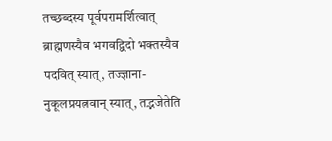तच्छब्दस्य पूर्वपरामर्शित्वात् ब्राह्मणस्यैव भगवद्विदो भक्तस्यैव पदवित् स्यात्, तज्ज्ञाना- नुकूलप्रयत्नवान् स्यात्, तद्भजेतेति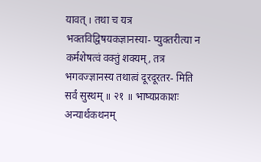यावत् । तथा च यत्र भक्तविद्विषयकज्ञानस्या- प्युक्तरीत्या न कर्मशेषत्वं वक्तुं शक्यम्, तत्र भगवज्ज्ञानस्य तथात्वं दूरदूरतर- मिति सर्वं सुस्थम् ॥ २१ ॥ भाष्यप्रकाशः अन्यार्थकथनम्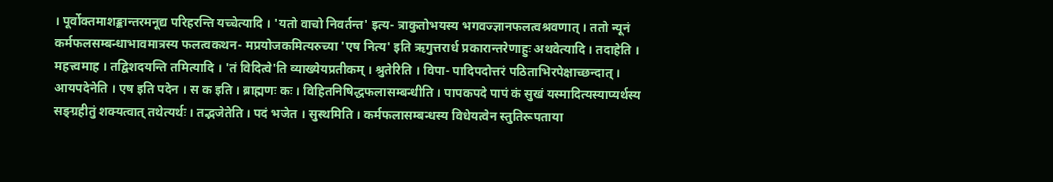। पूर्वोक्तमाशङ्कान्तरमनूद्य परिहरन्ति यच्चेत्यादि । 'यतो वाचो निवर्तन्त' इत्य- त्राकुतोभयस्य भगवज्ज्ञानफलत्वश्रवणात् । ततो न्यूनं कर्मफलसम्बन्धाभावमात्रस्य फलत्वकथन- मप्रयोजकमित्यरुच्या 'एष नित्य' इति ऋगुत्तरार्ध प्रकारान्तरेणाहुः अथवेत्यादि । तदाहेति । महत्त्वमाह । तद्विशदयन्ति तमित्यादि । 'तं विदित्वे'ति व्याख्येयप्रतीकम् । श्रुतेरिति । विपा- पादिपदोत्तरं पठिताभिरपेक्षाच्छन्दात् । आयपदेनेति । एष इति पदेन । स क इति । ब्राह्मणः कः । विहितनिषिद्धफलासम्बन्धीति । पापकपदे पापं कं सुखं यस्मादित्यस्याप्यर्थस्य सङ्ग्रहीतुं शक्यत्वात् तथेत्यर्थः । तद्भजेतेति । पदं भजेत । सुस्थमिति । कर्मफलासम्बन्धस्य विधेयत्वेन स्तुतिरूपताया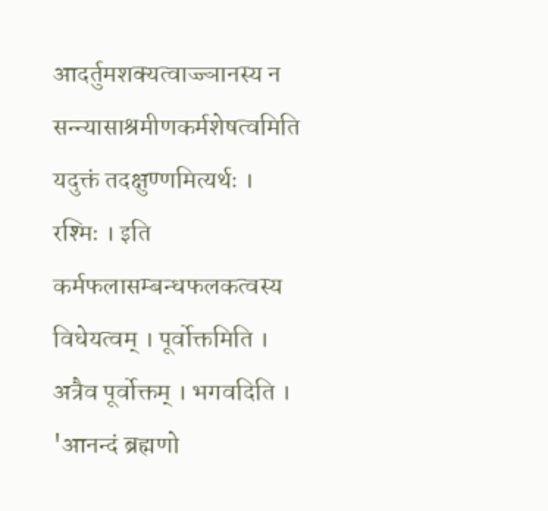आदर्तुमशक्यत्वाज्ज्ञानस्य न सन्न्यासाश्रमीणकर्मशेषत्वमिति यदुक्तं तदक्षुण्णमित्यर्थः । रश्मिः । इति कर्मफलासम्बन्धफलकत्वस्य विधेयत्वम् । पूर्वोक्तमिति । अत्रैव पूर्वोक्तम् । भगवदिति । 'आनन्दं ब्रह्मणो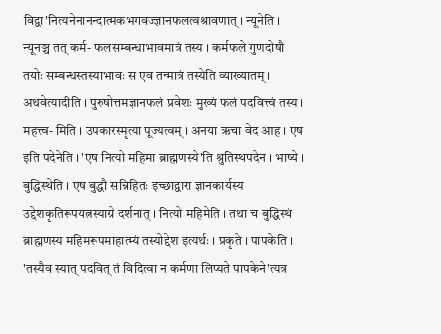विद्वा'नित्यनेनानन्दात्मकभगवज्ज्ञानफलत्वश्रावणात् । न्यूनेति । न्यूनञ्च तत् कर्म- फलसम्बन्धाभावमात्रं तस्य । कर्मफले गुणदोषौ तयोः सम्बन्धस्तस्याभावः स एव तन्मात्रं तस्येति व्याख्यातम् । अथवेत्यादीति । पुरुषोत्तमज्ञानफलं प्रवेशः मुख्यं फलं पदवित्त्वं तस्य । महत्त्व- मिति । उपकारस्मृत्या पूज्यत्वम् । अनया ऋचा वेद आह । एष इति पदेनेति । 'एष नित्यो महिमा ब्राह्मणस्ये'ति श्रुतिस्थपदेन । भाष्ये । बुद्धिस्थेति । एष बुद्धौ सन्निहितः इच्छाद्वारा ज्ञानकार्यस्य उद्देशकृतिरूपयत्नस्याग्रे दर्शनात् । नित्यो महिमेति । तथा च बुद्धिस्थं ब्राह्मणस्य महिमरूपमाहात्म्यं तस्योद्देश इत्यर्थः । प्रकृते । पापकेति । 'तस्यैव स्यात् पदवित् तं विदित्वा न कर्मणा लिप्यते पापकेने'त्यत्र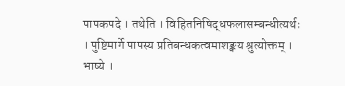पापकपदे । तथेति । विहितनिषिद्धफलासम्बन्धीत्यर्थः । पुष्टिमार्गे पापस्य प्रतिबन्धकत्वमाशङ्क्य श्रुत्योक्तम् । भाष्ये ।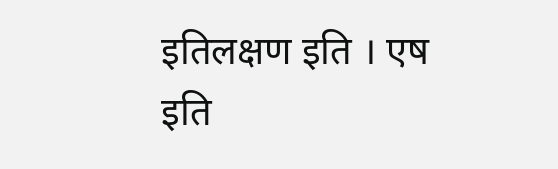इतिलक्षण इति । एष इति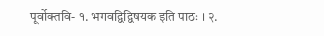पूर्वोक्तवि- १. भगवद्विद्विषयक इति पाठः । २.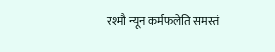रश्मौ न्यून कर्मफलेति समस्तं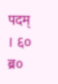पदम् । ६० ब्र०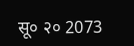सू० २० 2073